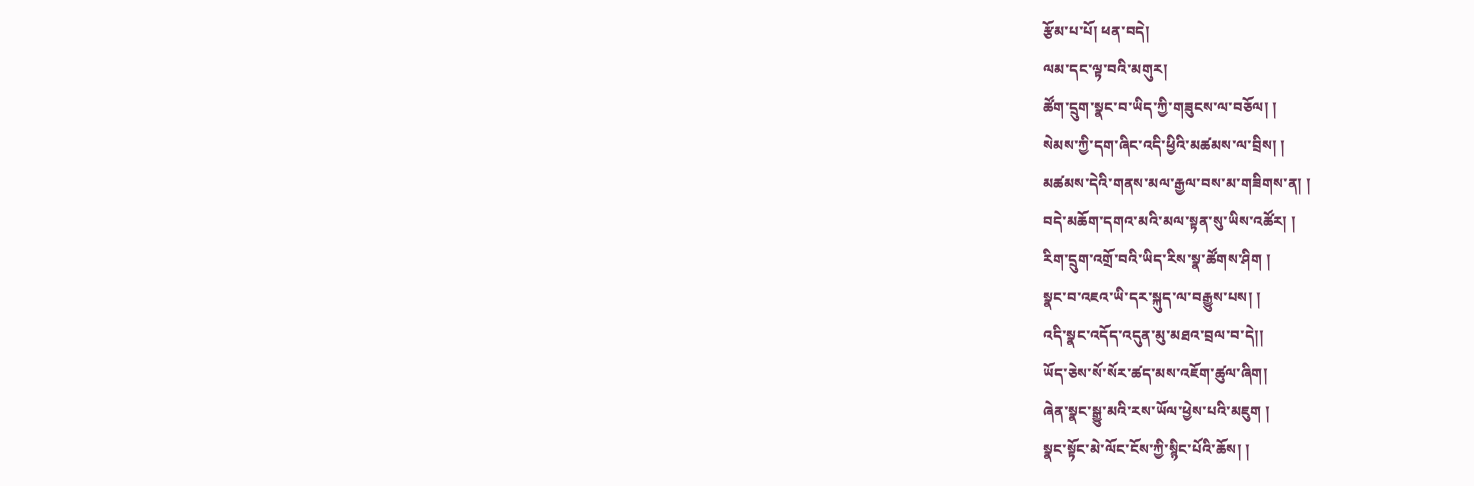རྩོམ་པ་པོ། ཕན་བདེ།
ལམ་དང་ལྟ་བའི་མགུར།
ཚོག་དྲུག་སྣང་བ་ཡིད་ཀྱི་གཟུངས་ལ་བཅོལ། །
སེམས་ཀྱི་དག་ཞིང་འདི་ཕྱིའི་མཚམས་ལ་བྲིས། །
མཚམས་དེའི་གནས་མལ་རྒྱལ་བས་མ་གཟིགས་ན། །
བདེ་མཆོག་དགའ་མའི་མལ་སྟན་སུ་ཡིས་འཚོར། །
རིག་དྲུག་འགྲོ་བའི་ཡིད་རིས་སྣ་ཚོགས་ཤིག །
སྣང་བ་འཇའ་ཡི་དར་སྐུད་ལ་བརྒྱུས་པས། །
འདི་སྣང་འདོད་འདུན་མུ་མཐའ་བྲལ་བ་དེ།།
ཡོད་ཅེས་སོ་སོར་ཚད་མས་འཇོག་ཚུལ་ཞིག།
ཞེན་སྣང་སྒྱུ་མའི་རས་ཡོལ་ཕྱེས་པའི་མཇུག །
སྣང་སྟོང་མེ་ལོང་ངོས་ཀྱི་སྙིང་པོའི་ཆོས། །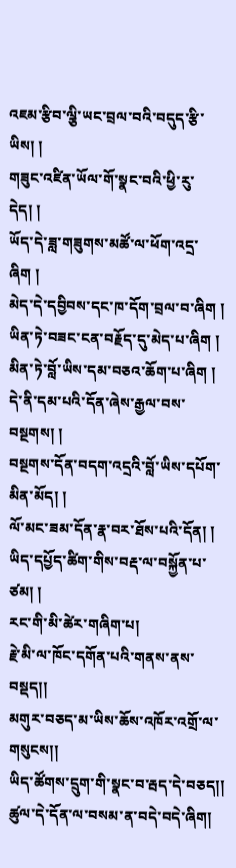འཇམ་རྩིབ་ལྕི་ཡང་བྲལ་བའི་བདུད་རྩི་ཡིས། །
གཟུང་འཛིན་ཡོལ་གོ་སྣང་བའི་ཕྱི་རུ་དེད། །
ཡོད་དེ་ཟླ་གཟུགས་མཚོ་ལ་ཕོག་འདྲ་ཞིག །
མེད་དེ་དབྱིབས་དང་ཁ་དོག་བྲལ་བ་ཞིག །
ཡིན་ཏེ་བཟང་ངན་བརྗོད་དུ་མེད་པ་ཞིག །
མིན་ཏེ་བློ་ཡིས་དམ་བཅའ་ཆོག་པ་ཞིག །
དེ་ནི་དམ་པའི་དོན་ཞེས་རྒྱལ་བས་བསྔགས། །
བསྔགས་དོན་བདག་འདྲའི་བློ་ཡིས་དཔོག་མིན་མོད། །
ལོ་མང་ཟམ་དོན་རྣ་བར་ཐོས་པའི་དོན། །
ཡིད་དཔྱོད་ཚིག་གིས་བརྡ་ལ་བསྐྱོན་པ་ཙམ། །
རང་གི་མི་ཚེར་གཞིག་པ།
རྗེ་མི་ལ་ཁོང་དགོན་པའི་གནས་ནས་བསྡད།།
མགུར་བཅད་མ་ཡིས་ཆོས་འཁོར་འགྲོ་ལ་གསུངས།།
ཡིད་ཚོགས་དྲུག་གི་སྣང་བ་རྦད་དེ་བཅད།།
ཚུལ་དེ་དོན་ལ་བསམ་ན་བདེ་བདེ་ཞིག།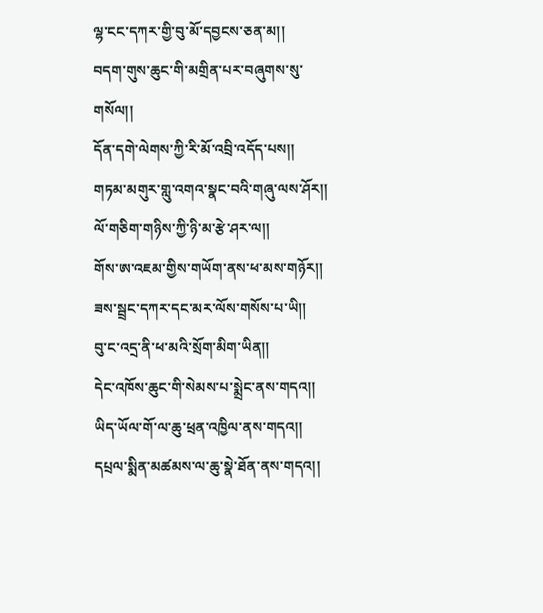ལྷ་ངང་དཀར་གྱི་བུ་མོ་དབྱངས་ཅན་མ།།
བདག་གུས་ཆུང་གི་མགྲིན་པར་བཞུགས་སུ་གསོལ།།
དོན་དགེ་ལེགས་ཀྱི་རི་མོ་འབྲི་འདོད་པས།།
གཏམ་མགུར་གླུ་འགའ་སྣང་བའི་གཞུ་ལས་ཤོར།།
ལོ་གཅིག་གཉིས་ཀྱི་ཉི་མ་རྩེ་ཤར་ལ།།
གོས་ཨ་འཇམ་གྱིས་གཡོག་ནས་ཕ་མས་གཉོར།།
ཟས་སྦྲང་དཀར་དང་མར་ལོས་གསོས་པ་ཡི།།
བུ་ང་འདྲ་ནི་ཕ་མའི་སྲོག་མིག་ཡིན།།
དེང་འཁོས་ཆུང་གི་སེམས་པ་སྨྲེང་ནས་གདའ།།
ཡིད་ཡོལ་གོ་ལ་ཆུ་ཕྲན་འཁྱིལ་ནས་གདའ།།
དཔྲལ་སྨིན་མཚམས་ལ་ཆུ་སྣེ་ཐོན་ནས་གདའ།།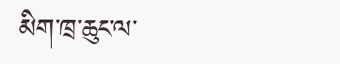མིག་ཁྲ་ཆུང་ལ་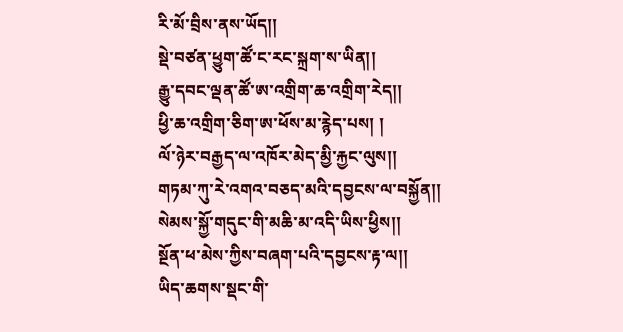རི་མོ་བྲིས་ནས་ཡོད།།
སྡེ་བཙན་ཕྱུག་ཚོ་ང་རང་སྐྲག་ས་ཡིན།།
རྒྱུ་དབང་ལྡན་ཚོ་ཨ་འགྲིག་ཆ་འགྲིག་རེད།།
ཕྱི་ཆ་འགྲིག་ཅིག་ཨ་ཕོས་མ་རྙེད་པས། །
ལོ་ཉེར་བརྒྱད་ལ་འཁོར་མེད་མྱི་རྐྱང་ལུས།།
གཏམ་ཀུ་རེ་འགའ་བཅད་མའི་དབྱངས་ལ་བསྐྱོན།།
སེམས་སྐྱོ་གདུང་གི་མཆི་མ་འདི་ཡིས་ཕྱིས།།
སྔོན་ཕ་མེས་ཀྱིས་བཞག་པའི་དབྱངས་རྟ་ལ།།
ཡིད་ཆགས་སྡང་གི་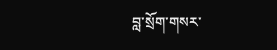བླ་སྲོག་གསར་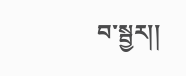བ་སྦྱར།།